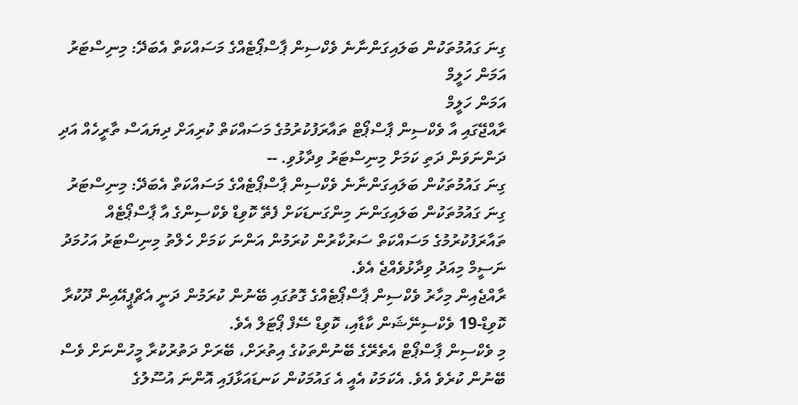ގިނަ ގައުމުތަކުން ބަލައިގަންނާނެ ވެކްސިން ޕާސްޕޯޓެއްގެ މަސައްކަތް އެބަދޭ: މިނިސްޓަރު
އަމަން ހަލީމް
އަމަން ހަލީމް
ރާއްޖޭގައި އާ ވެކްސިން ޕާސްޕޯޓް ތައާރަފުކުރުމުގެ މަސައްކަތް ކުރިއަށް ދިޔައަސް ތާރީހެއް އަދި ދަންނަވަން ދަތި ކަމަށް މިނިސްޓަރު ވިދާޅުވި. --
ގިނަ ގައުމުތަކުން ބަލައިގަންނާނެ ވެކްސިން ޕާސްޕޯޓެއްގެ މަސައްކަތް އެބަދޭ: މިނިސްޓަރު
ގިނަ ގައުމުތަކުން ބަލައިގަންނަ މިންގަނޑަކަށް ފެތޭ ކޮވިޑް ވެކްސިންގެ އާ ޕާސްޕޯޓެއް ތައާރަފުކުރުމުގެ މަސައްކަތް ސަރުކާރުން ކުރަމުން އަންނަ ކަމަށް ހެލްތު މިނިސްޓަރު އަހުމަދު ނަސީމް މިއަދު ވިދާޅުވެއްޖެ އެވެ.
ރާއްޖެއިން މިހާރު ވެކްސިން ޕާސްޕޯޓެއްގެ ގޮތުގައި ބޭނުން ކުރަމުން ދަނީ އެޗްޕީއޭއިން ދޫކުރާ ކޮވިޑް-19 ވެކްސިނޭޝަން ކާޑާއި، ކޮވިޑް ސޭފް ޕޯޓަލް އެވެ.
މި ވެކްސިން ޕާސްޕޯޓް އެތެރޭގެ ބޭނުންތަކުގެ އިތުރަށް، ބޭރަށް ދަތުރުކުރާ މީހުންނަށް ވެސް ބޭނުން ކުރެވެ އެވެ. އެކަމަކު އެއީ އެ ގައުމަކުން ކަނޑައަޅާފައި އޮންނަ އުސޫލުގެ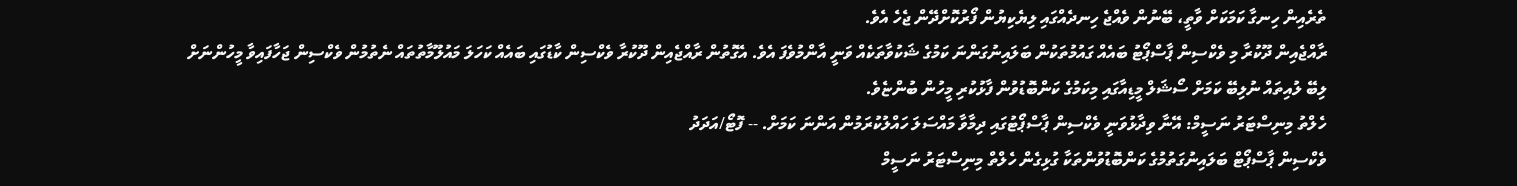ތެރެއިން ހިނގާ ކަމަކަށް ވާތީ، ބޭނުން ވެއްޖެ ހިނދެއްގައި ލިޔެކިޔުން ފޯރުކޮށްދޭން ޖެހެ އެވެ.
ރާއްޖެއިން ދޫކުރާ މި ވެކްސިން ޕާސްޕޯޓު ބައެއް ގައުމުތަކުން ބަލައިނުގަންނަ ކަމުގެ ޝަކުވާތަކެއް ވަނީ އާންމުވެފަ އެވެ. އެގޮތުން ރާއްޖެއިން ދޫކުރާ ވެކްސިން ކާޑުގައި ބައެއް ކަހަލަ މައުލޫމާތުތައް ނެތުމުން ވެކްސިން ޖަހާފައިވާ މީހުންނަށް ލިބޭ ލުއިތައް ނުލިބޭ ކަމަށް ސޯޝަލް މީޑިއާގައި މިކަމުގެ ކަންބޮޑުވުން ފާޅުކުރި މީހުން ބުންޏެވެ.
ހެލްތު މިނިސްޓަރު ނަސީމް: އޭނާ ވިދާޅުވަނީ ވެކްސިން ޕާސްޕޯޓުގައި ދިމާވާ މައްސަލަ ހައްލުކުރަމުން އަންނަ ކަމަށް. -- ފޮޓޯ/އަދަދު
ވެކްސިން ޕާސްޕޯޓް ބަލައިނުގަތުމުގެ ކަންބޮޑުވުންތަކާ ގުޅިގެން ހެލްތް މިނިސްޓަރު ނަސީމް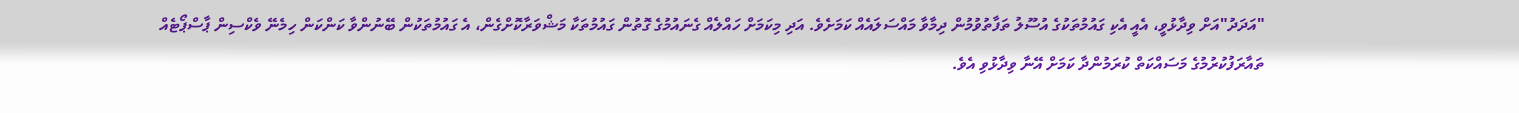"އަދަދު"އަށް ވިދާޅުވީ، އެއީ އެކި ގައުމުތަކުގެ އުސޫލު ތަފާތުވުމުން ދިމާވާ މައްސަލައެއް ކަމަށެވެ. އަދި މިކަމަށް ހައްލެއް ގެނައުމުގެ ގޮތުން ގައުމުތަކާ މަޝްވަރާކޮށްގެން، އެ ގައުމުތަކުން ބޭނުންވާ ކަންކަން ހިމެނޭ ވެކްސިން ޕާސްޕޯޓެއް ތައާރަފުކުރުމުގެ މަސައްކަތް ކުރަމުންދާ ކަމަށް އޭނާ ވިދާޅުވި އެވެ.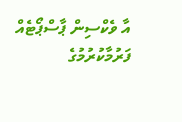އާ ވެކްސިން ޕާސްޕޯޓެއް ފަރުމާކުރުމުގެ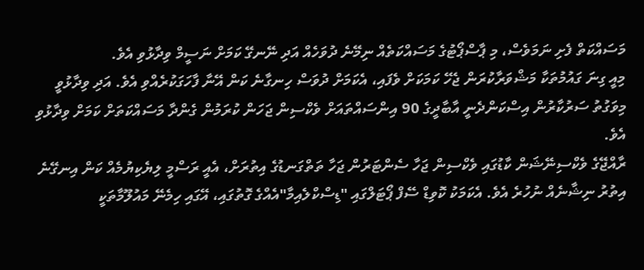މަސައްކަތް ފެށި ނަމަވެސް، މި ޕާސްޕޯޓުގެ މަސައްކަތެއް ނިމޭނެ ދުވަހެއް އަދި ނޭނގޭ ކަމަށް ނަސީމް ވިދާޅުވި އެވެ.
މިއީ ގިނަ ގައުމުތަކާ މަޝްވަރާކުރަން ޖެހޭ ކަމަކަށް ވެފައި، އެކަމަށް ދުވަސް ހިނގާނެ ކަން އޭނާ ފާހަގަކުރެއްވި އެވެ. އަދި ވިދާޅުވީ މިވަގުތު ސަރުކާރުން އިސްކަންދެނީ އާބާދީގެ 90 އިންސައްތައަށް ވެކްސިން ޖަހަން ކުރަމުން ގެންދާ މަސައްކަތަށް ކަމަށް ވިދާޅުވި އެވެ.
ރާއްޖޭގެ ވެކްސިނޭޝަން ކާޑުގައި ވެކްސިން ޖަހާ ސެންޓަރުން ޖަހާ ތަތްގަނޑުގެ އިތުރަށް، އެއީ ރަސްމީ ލިޔެކިޔުމެއް ކަން އިނގޭނެ އިތުރު ނިޝާނެއް ނުހުރެ އެވެ. އެކަމަކު ކޮވިޑް ސޭފް ޕޯޓަލްގައި "ޑިސްކްލެއިމާ"އެއްގެ ގޮތުގައި، އޭގައި ހިމެނޭ މައުލޫމާތަކީ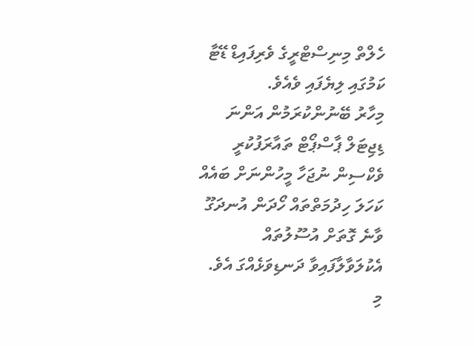ހެލްތް މިނިސްޓްރީގެ ވެރިފައިޑް ޑޭޓާ ކަމުގައި ލިޔެފައި ވެއެވެ.
މިހާރު ބޭނުންކުރަމުން އަންނަ ޑިޖިޓަލް ޕާސްޕޯޓް ތައާރަފުކުރީ ވެކްސިން ނުޖަހާ މީހުންނަށް ބައެއް ކަހަލަ ހިދުމަތްތައް ހޯދަން އުނދަގޫ ވާނެ ގޮތަށް އުސޫލުތައް އެކުލަވާލާފައިވާ ދަނޑިވަޅެއްގަ އެވެ.
މި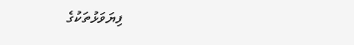ފިޔަވަޅުތަކުގެ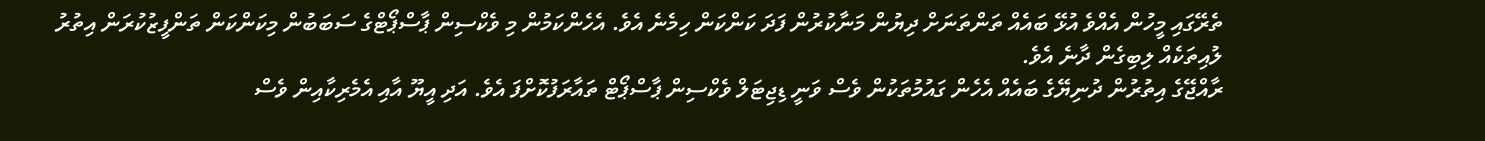ތެރޭގައި މީހުން އެއްވެ އުޅޭ ބައެއް ތަންތަނަށް ދިޔުން މަނާކުރުން ފަދަ ކަންކަން ހިމެނެ އެވެ. އެހެންކަމުން މި ވެކްސިން ޕާސްޕޯޓްގެ ސަބަބުން މިކަންކަން ތަންފީޒުކުރަން އިތުރު ލުއިތަކެއް ލިބިގެން ދާނެ އެވެ.
ރާއްޖޭގެ އިތުރުން ދުނިޔޭގެ ބައެއް އެހެން ގައުމުތަކުން ވެސް ވަނީ ޑިޖިޓަލް ވެކްސިން ޕާސްޕޯޓް ތައާރަފުކޮށްފަ އެވެ. އަދި އީޔޫ އާއި އެމެރިކާއިން ވެސް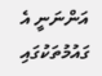އަންނަނީ އެ ގައުމުތަކުގައި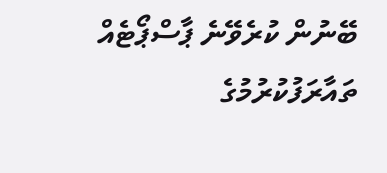ބޭނުން ކުރެވޭނެ ޕާސްޕޯޓެއް ތައާރަފުކުރުމުގެ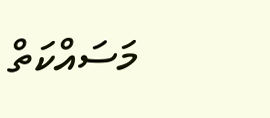މަސައްކަތް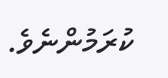ކުރަމުންނެވެ.